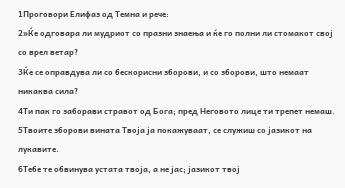1Проговори Елифаз од Темна и рече:
2»Ќе одговара ли мудриот со празни знаења и ќе го полни ли стомакот свој со врел ветар?
3Ќе се оправдува ли со бескорисни зборови, и со зборови, што немаат никаква сила?
4Ти пак го заборави стравот од Бога; пред Неговото лице ти трепет немаш.
5Твоите зборови вината Твоја ја покажуваат, се служиш со јазикот на лукавите.
6Тебе те обвинува устата твоја, а не јас; јазикот твој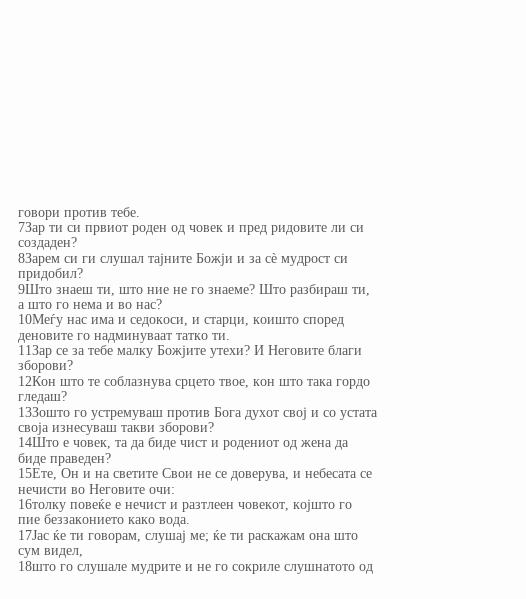говори против тебе.
7Зар ти си првиот роден од човек и пред ридовите ли си создаден?
8Зарем си ги слушал тајните Божји и за сѐ мудрост си придобил?
9Што знаеш ти, што ние не го знаеме? Што разбираш ти, а што го нема и во нас?
10Меѓу нас има и седокоси, и старци, коишто според деновите го надминуваат татко ти.
11Зар се за тебе малку Божјите утехи? И Неговите благи зборови?
12Кон што те соблазнува срцето твое, кон што така гордо гледаш?
13Зошто го устремуваш против Бога духот свој и со устата своја изнесуваш такви зборови?
14Што е човек, та да биде чист и родениот од жена да биде праведен?
15Ете, Он и на светите Свои не се доверува, и небесата се нечисти во Неговите очи:
16толку повеќе е нечист и разтлеен човекот, којшто го пие беззаконието како вода.
17Јас ќе ти говорам, слушај ме; ќе ти раскажам она што сум видел,
18што го слушале мудрите и не го сокриле слушнатото од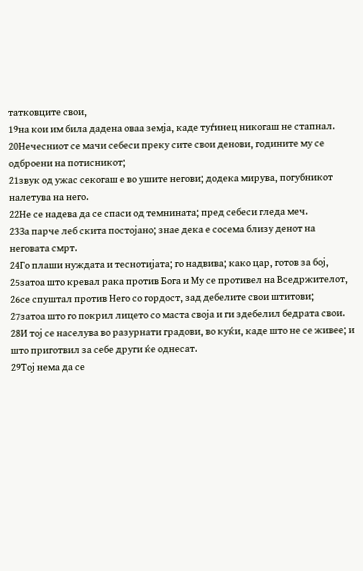татковците свои,
19на кои им била дадена оваа земја, каде туѓинец никогаш не стапнал.
20Нечесниот се мачи себеси преку сите свои денови, годините му се одброени на потисникот;
21звук од ужас секогаш е во ушите негови; додека мирува, погубникот налетува на него.
22Не се надева да се спаси од темнината; пред себеси гледа меч.
23За парче леб скита постојано; знае дека е сосема близу денот на неговата смрт.
24Го плаши нуждата и теснотијата; го надвива; како цар, готов за бој,
25затоа што кревал рака против Бога и Му се противел на Вседржителот,
26се спуштал против Него со гордост, зад дебелите свои штитови;
27затоа што го покрил лицето со маста своја и ги здебелил бедрата свои.
28И тој се населува во разурнати градови, во куќи, каде што не се живее; и што приготвил за себе други ќе однесат.
29Тој нема да се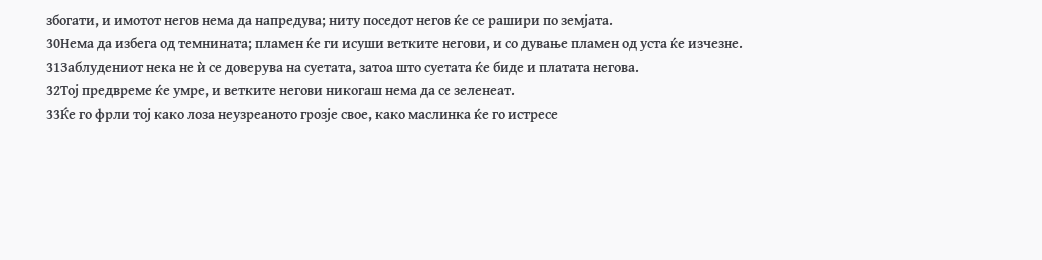збогати, и имотот негов нема да напредува; ниту поседот негов ќе се рашири по земјата.
30Нема да избега од темнината; пламен ќе ги исуши ветките негови, и со дување пламен од уста ќе изчезне.
31Заблудениот нека не ѝ се доверува на суетата, затоа што суетата ќе биде и платата негова.
32Тој предвреме ќе умре, и ветките негови никогаш нема да се зеленеат.
33Ќе го фрли тој како лоза неузреаното грозје свое, како маслинка ќе го истресе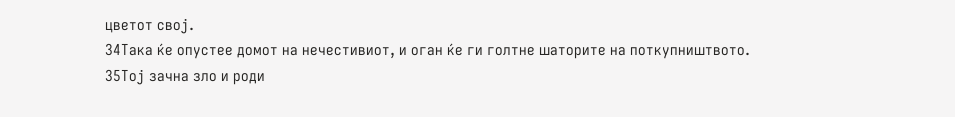цветот свој.
34Така ќе опустее домот на нечестивиот, и оган ќе ги голтне шаторите на поткупништвото.
35Тој зачна зло и роди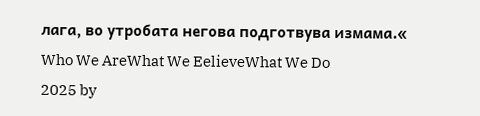лага, во утробата негова подготвува измама.«
Who We AreWhat We EelieveWhat We Do
2025 by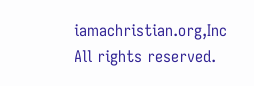iamachristian.org,Inc All rights reserved.